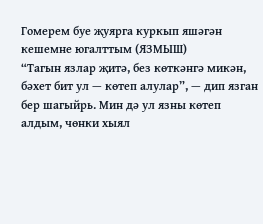Гомерем буе җуярга куркып яшәгән кешемне югалттым (ЯЗМЫШ)
“Тагын язлар җитә, без көткәнгә микән, бәхет бит ул — көтеп алулар”, — дип язган бер шагыйрь. Мин дә ул язны көтеп алдым, чөнки хыял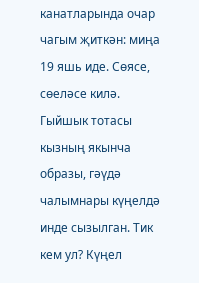канатларында очар чагым җиткән: миңа 19 яшь иде. Сөясе, сөеләсе килә. Гыйшык тотасы кызның якынча образы, гәүдә чалымнары күңелдә инде сызылган. Тик кем ул? Күңел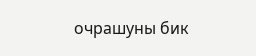очрашуны бик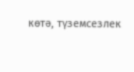көтә, түземсезлек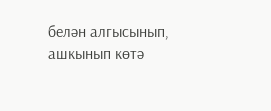белән алгысынып, ашкынып көтә